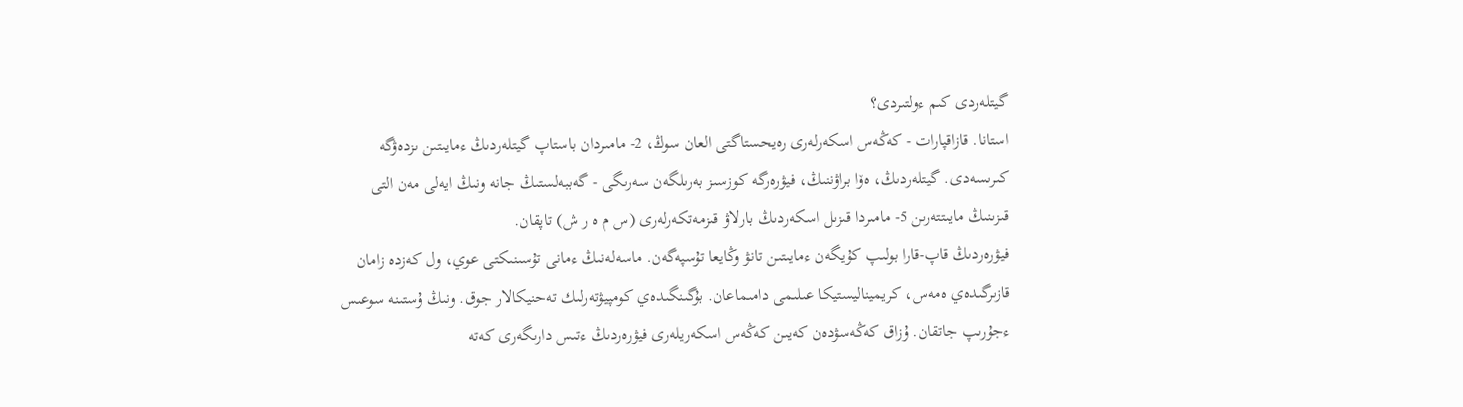گيتلەردى كىم ءولتىردى؟
استانا. قازاقپارات - كەڭەس اسكەرلەرى رەيحستاگتى العان سوڭ، 2- مامىردان باستاپ گيتلەردىڭ ءمايىتىن ىزدەۋگە كىرىسەدى. گيتلەردىڭ، ەۆا براۋننىڭ، فيۋرەرگە كوزسىز بەرىلگەن سەرىگى - گەببەلستىڭ جانە ونىڭ ايەلى مەن التى قىزىنىڭ مايىتتەرىن 5- مامىردا قىزىل اسكەردىڭ بارلاۋ قىزمەتكەرلەرى (س م ە ر ش) تاپقان.
فيۋرەردىڭ قاپ-قارا بولىپ كۇيگەن ءمايىتىن تانۋ وڭايعا تۇسپەگەن. ماسەلەنىڭ ءمانى تۇسىنىكتى عوي، ول كەزدە زامان قازىرگىدەي ەمەس، كريميناليستيكا عىلىمى دامىماعان. بۇگىنگىدەي كومپيۋتەرلىك تەحنيكالار جوق. ونىڭ ۇستىنە سوعىس ءجۇرىپ جاتقان. ۇزاق كەڭەسۋدەن كەيىن كەڭەس اسكەريلەرى فيۋرەردىڭ ءتىس دارىگەرى كەتە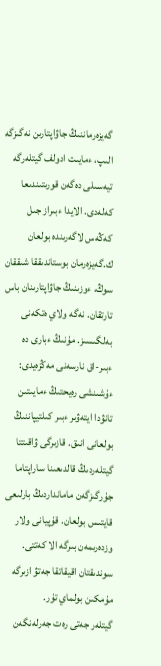گەيزەرماننىڭ جاۋاپتارىن نەگىزگە الىپ، ءمايىت ادولف گيتلەرگە تيەسىلى دەگەن قورىتىندىعا كەلەدى. الايدا ءبىراز جىل كەڭەس لاگەرىندە بولعان ك.گەيزەرمان بوستاندىققا شىققان سوڭ، ءوزىنىڭ جاۋاپتارىنان باس تارتقان. نەگە ولاي ەتكەنى بەلگىسىز. مۇنىڭ ءبارى دە ءبىر-اق نارسەنى مەڭزەيدى: ءۇشىنشى رەيحتىڭ ءمايىتىن تانۋدا ايتەۋىر ءبىر كىلتيپاننىڭ بولعانى انىق. قازىرگى ۋاقىتتا گيتلەردىڭ قالدىعىنا ساراپتاما جۇرگىزگەن مامانداردىڭ بارلىعى قايتىس بولعان. قۇپيانى ولار وزدەرىمەن بىرگە الا كەتتى. سوندىقتان اقيقاتقا جەتۋ ازىرگە مۇمكىن بولماي تۇر.
گيتلەر جەتى رەت جەرلەنگەن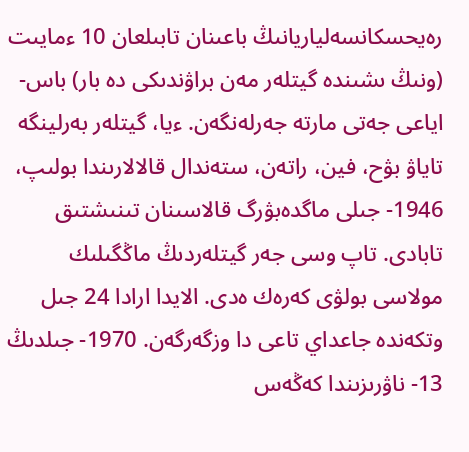رەيحسكانسەلياريانىڭ باعىنان تابىلعان 10 ءمايىت (ونىڭ ىشىندە گيتلەر مەن براۋندىكى دە بار) باس-اياعى جەتى مارتە جەرلەنگەن. ءيا، گيتلەر بەرلينگە تاياۋ بۋح، فين، راتەن، ستەندال قالالارىندا بولىپ، 1946- جىلى ماگدەبۋرگ قالاسىنان تىنىشتىق تابادى. تاپ وسى جەر گيتلەردىڭ ماڭگىلىك مولاسى بولۋى كەرەك ەدى. الايدا ارادا 24 جىل وتكەندە جاعداي تاعى دا وزگەرگەن. 1970- جىلدىڭ 13- ناۋرىزىندا كەڭەس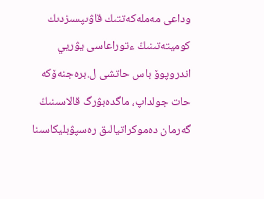وداعى مەملەكەتتىك قاۋىپسىزدىك كوميتەتىنىڭ ءتوراعاسى يۋريي اندروپوۆ باس حاتشى ل.برەجنەۆكە حات جولداپ، ماگدەبۋرگ قالاسىنىڭ گەرمان دەموكراتيالىق رەسپۋبليكاسىنا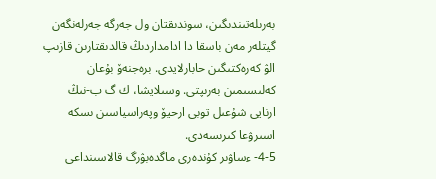بەرىلەتىندىگىن، سوندىقتان ول جەرگە جەرلەنگەن گيتلەر مەن باسقا دا ادامداردىڭ قالدىقتارىن قازىپ الۋ كەرەكتىگىن حابارلايدى. برەجنەۆ بۇعان كەلىسىمىن بەرىپتى. وسىلايشا، ك گ ب-نىڭ ارنايى شۇعىل توبى ارحيۆ وپەراسياسىن ىسكە اسىرۋعا كىرىسەدى.
4-5- ءساۋىر كۇندەرى ماگدەبۋرگ قالاسىنداعى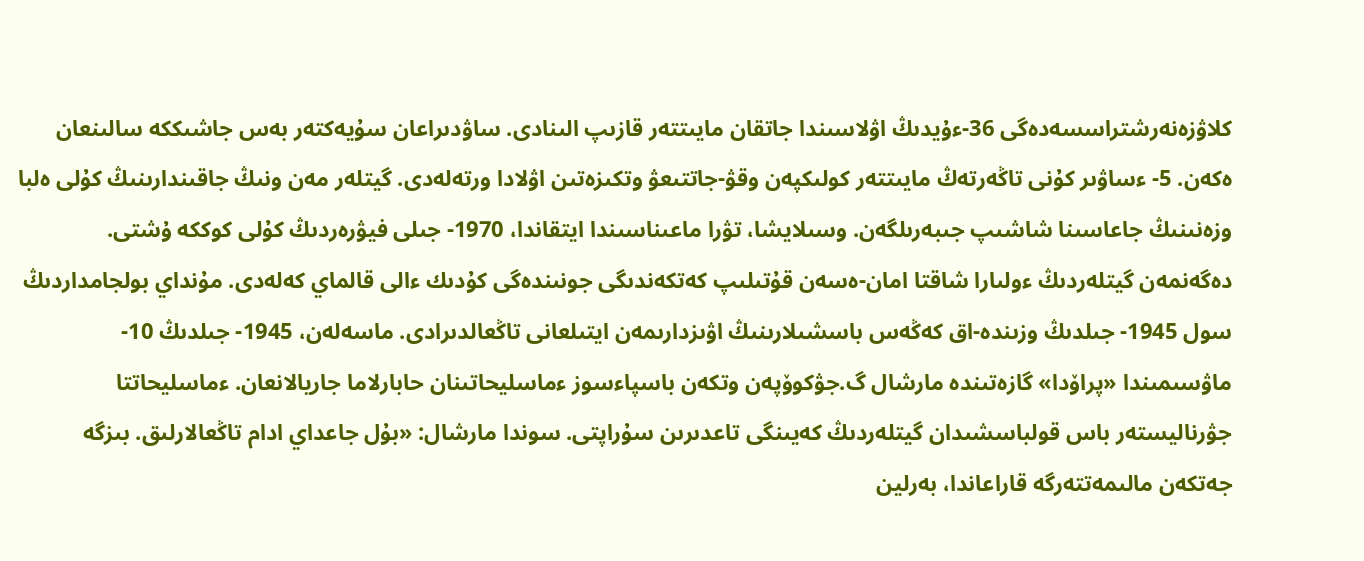كلاۋزەنەرشتراسسەدەگى 36-ءۇيدىڭ اۋلاسىندا جاتقان مايىتتەر قازىپ الىنادى. ساۋدىراعان سۇيەكتەر بەس جاشىككە سالىنعان ەكەن. 5- ءساۋىر كۇنى تاڭەرتەڭ مايىتتەر كولىكپەن وقۋ-جاتتىعۋ وتكىزەتىن اۋلادا ورتەلەدى. گيتلەر مەن ونىڭ جاقىندارىنىڭ كۇلى ەلبا وزەنىنىڭ جاعاسىنا شاشىپ جىبەرىلگەن. وسىلايشا، تۋرا ماعىناسىندا ايتقاندا، 1970- جىلى فيۋرەردىڭ كۇلى كوككە ۇشتى.
دەگەنمەن گيتلەردىڭ ءولىارا شاقتا امان-ەسەن قۇتىلىپ كەتكەندىگى جونىندەگى كۇدىك ءالى قالماي كەلەدى. مۇنداي بولجامداردىڭ سول 1945- جىلدىڭ وزىندە-اق كەڭەس باسشىلارىنىڭ اۋىزدارىمەن ايتىلعانى تاڭعالدىرادى. ماسەلەن، 1945- جىلدىڭ 10- ماۋسىمىندا «پراۆدا» گازەتىندە مارشال گ.جۋكوۆپەن وتكەن باسپاءسوز ءماسليحاتىنان حابارلاما جاريالانعان. ءماسليحاتتا جۋرناليستەر باس قولباسشىدان گيتلەردىڭ كەيىنگى تاعدىرىن سۇراپتى. سوندا مارشال: «بۇل جاعداي ادام تاڭعالارلىق. بىزگە جەتكەن مالىمەتتەرگە قاراعاندا، بەرلين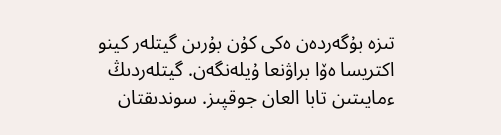تىزە بۇگەردەن ەكى كۇن بۇرىن گيتلەر كينو اكتريسا ەۆا براۋنعا ۇيلەنگەن. گيتلەردىڭ ءمايىتىن تابا العان جوقپىز. سوندىقتان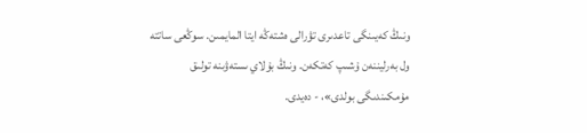ونىڭ كەيىنگى تاعدىرى تۋرالى ەشتەڭە ايتا المايمىن. سوڭعى ساتتە ول بەرليننەن ۇشىپ كەتكەن. ونىڭ بۇلاي ىستەۋىنە تولىق مۇمكىندىگى بولدى»، - دەيدى.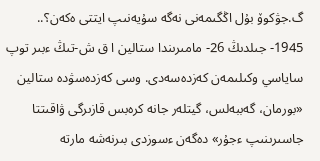گ.جۋكوۆ بۇل اڭگىمەنى نەگە سۇيەنىپ ايتتى ەكەن؟.. 1945- جىلدىڭ 26- مامىرىندا ستالين ا ق ش-تىڭ ءبىر توپ ساياسي وكىلىمەن كەزدەسەدى. وسى كەزدەسۋدە ستالين «بورمان، گەببەلس، گيتلەر جانە كرەبس قازىرگى ۋاقىتتا جاسىرىنىپ ءجۇر» دەگەن ءسوزدى بىرنەشە مارتە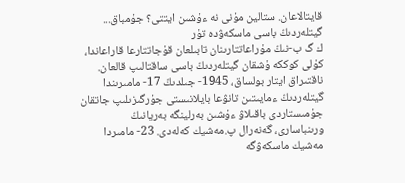قايتالاعان. ستالين مۇنى نە ءۇشىن ايتتى؟ جۇمباق...
گيتلەردىڭ باسى ماسكەۋدە تۇر
ك گ ب-نىڭ مۇراعاتتارىنان تابىلعان قۇجاتتارعا قاراعاندا، كۇلى كوككە ۇشقان گيتلەردىڭ باسى ساقتالىپ قالعان. ناقتىراق ايتار بولساق، 1945- جىلدىڭ 17- مامىرىندا گيتلەردىڭ ءمايىتىن تانۋعا بايلانىستى جۇرگىزىلىپ جاتقان جۇمىستاردى باقىلاۋ ءۇشىن بەرلينگە بەريانىڭ ورىنباسارى، گەنەرال پ.مەشيك كەلەدى. 23- مامىردا مەشيك ماسكەۋگە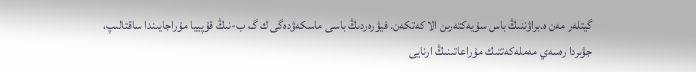گيتلەر مەن ە.براۋننىڭ باس سۇيەكتەرىن الا كەتكەن. فيۋرەردىڭ باسى ماسكەۋدەگى ك گ ب-نىڭ قۇپييا مۇراجايىندا ساقتالىپ، جۋىردا رەسەي مەملەكەتتىك مۇراعاتىنىڭ ارنايى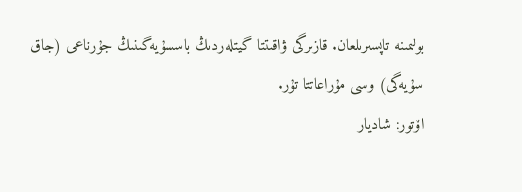بولىمىنە تاپسىرىلعان. قازىرگى ۋاقىتتا گيتلەردىڭ باسسۇيەگىنىڭ جۇرناعى (جاق سۇيەگى) وسى مۇراعاتتا تۇر.
اۆتور: شاديار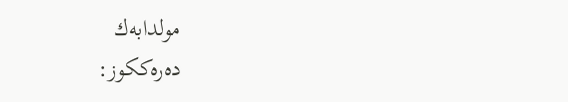مولدابەك
دەرەككوز: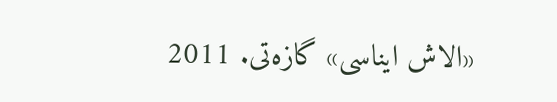«الاش ايناسى» گازەتى. 2011